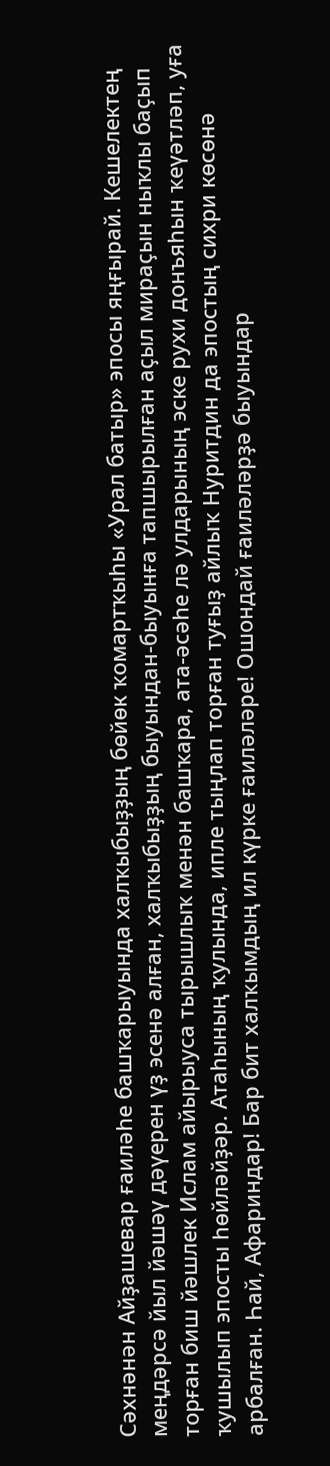Сәхнәнән Айҙашевар ғаиләһе башҡарыуында халҡыбыҙҙың бөйөк ҡомартҡыһы «Урал батыр» эпосы яңғырай. Кешелектең меңдәрсә йыл йәшәү дәүерен үҙ эсенә алған, халҡыбыҙҙың быуындан-быуынға тапшырылған аҫыл мираҫын ныҡлы баҫып торған биш йәшлек Ислам айырыуса тырышлыҡ менән башҡара, ата-әсәһе лә улдарының эске рухи донъяһын ҡеүәтләп, уға ҡушылып эпосты һөйләйҙәр. Атаһының ҡулында, ипле тыңлап торған туғыҙ айлыҡ Нуритдин да эпостың сихри көсөнә арбалған. Һай, Афариндар! Бар бит халҡымдың ил күрке ғаиләләре! Ошондай ғаиләләрҙә быуындар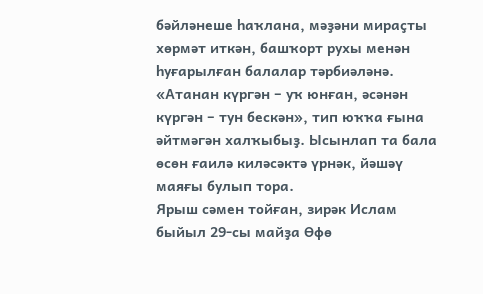бәйләнеше һаҡлана, мәҙәни мираҫты хөрмәт иткән, башҡорт рухы менән һуғарылған балалар тәрбиәләнә. «Атанан күргән – уҡ юнған, әсәнән күргән – тун бескән», тип юҡҡа ғына әйтмәгән халҡыбыҙ. Ысынлап та бала өсөн ғаилә киләсәктә үрнәк, йәшәү маяғы булып тора.
Ярыш сәмен тойған, зирәк Ислам быйыл 29-сы майҙа Өфө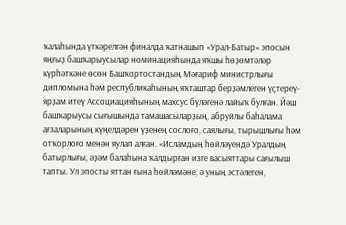ҡалаһында үткәрелгән финалда ҡатнашып «Урал-Батыр» эпосын яңғыҙ башҡарыусылар номинацияһында яҡшы һөҙөмтәләр күрһәткәне өсөн Башҡортостандың Мәғариф министрлығы дипломына һәм республикаһының яҡташтар берҙәмлеген үҫтереү-ярҙам итеү Ассоциацияһының махсус бүләгенә лайыҡ булған. Йәш башҡарыусы сығышында тамашасыларҙың, абруйлы баһалама ағзаларының күңелдәрен үҙенең сослоғо, саялығы, тырышлығы һәм отҡорлоғо менән яулап алған. «Исламдың һөйләүендә Уралдың батырлығы, әҙәм балаһына ҡалдырған изге васыяттары сағылыш тапты. Ул эпосты яттан ғына һөйләмәне, ә уның эстәлеген,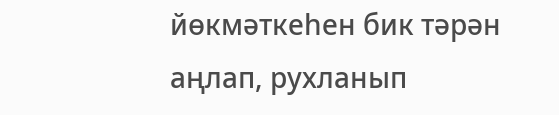йөкмәткеһен бик тәрән аңлап, рухланып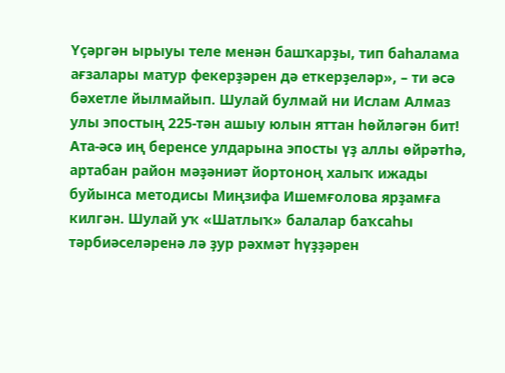Үҫәргән ырыуы теле менән башҡарҙы, тип баһалама ағзалары матур фекерҙәрен дә еткерҙеләр», – ти әсә бәхетле йылмайып. Шулай булмай ни Ислам Алмаз улы эпостың 225-тән ашыу юлын яттан һөйләгән бит! Ата-әсә иң беренсе улдарына эпосты үҙ аллы өйрәтһә, артабан район мәҙәниәт йортоноң халыҡ ижады буйынса методисы Миңзифа Ишемғолова ярҙамға килгән. Шулай уҡ «Шатлыҡ» балалар баҡсаһы тәрбиәселәренә лә ҙур рәхмәт һүҙҙәрен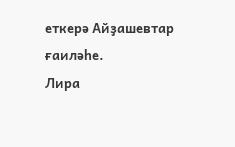еткерә Айҙашевтар ғаиләһе.
Лира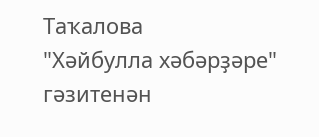Таҡалова
"Хәйбулла хәбәрҙәре" гәзитенән